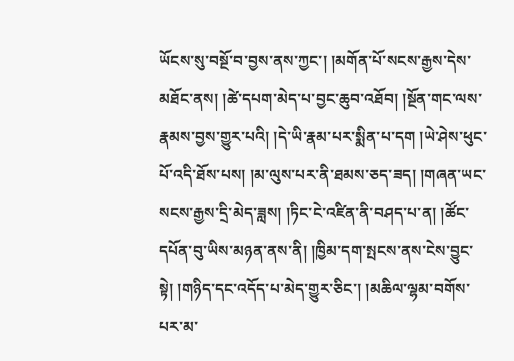ཡོངས་སུ་བསྔོ་བ་བྱས་ནས་ཀྱང་། །མགོན་པོ་སངས་རྒྱས་དེས་མཐོང་ནས། །ཚེ་དཔག་མེད་པ་བྱང་ཆུབ་འཐོབ། །སྔོན་གང་ལས་རྣམས་བྱས་གྱུར་པའི། །དེ་ཡི་རྣམ་པར་སྨིན་པ་དག །ཡེ་ཤེས་ཕུང་པོ་འདི་ཐོས་པས། །མ་ལུས་པར་ནི་ཐམས་ཅད་ཟད། །གཞན་ཡང་སངས་རྒྱས་དྲི་མེད་ཟླས། །ཏིང་ངེ་འཛིན་ནི་བཤད་པ་ན། །ཚོང་དཔོན་བུ་ཡིས་མཉན་ནས་ནི། །ཁྱིམ་དག་སྤངས་ནས་ངེས་བྱུང་སྟེ། །གཉིད་དང་འདོད་པ་མེད་གྱུར་ཅིང་། །མཆིལ་ལྷམ་བགོས་པར་མ་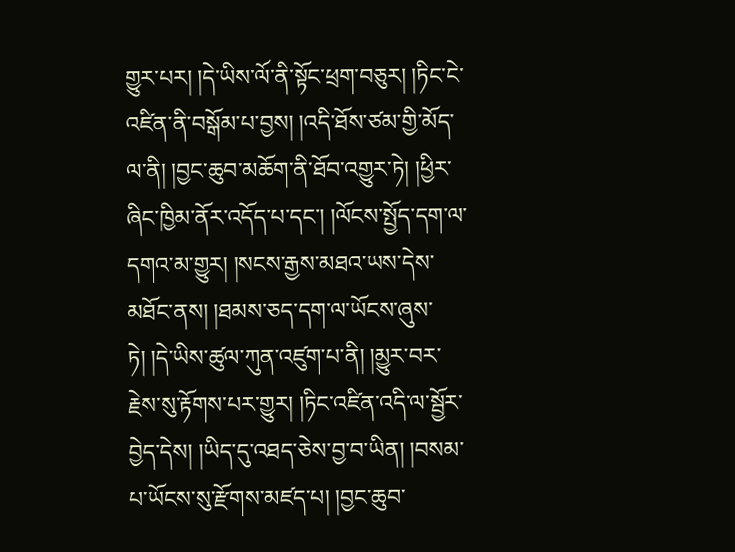གྱུར་པར། །དེ་ཡིས་ལོ་ནི་སྟོང་ཕྲག་བཅུར། །ཏིང་ངེ་འཛིན་ནི་བསྒོམ་པ་བྱས། །འདི་ཐོས་ཙམ་གྱི་མོད་ལ་ནི། །བྱང་ཆུབ་མཆོག་ནི་ཐོབ་འགྱུར་ཏེ། །ཕྱིར་ཞིང་ཁྱིམ་ནོར་འདོད་པ་དང་། །ལོངས་སྤྱོད་དག་ལ་དགའ་མ་གྱུར། །སངས་རྒྱས་མཐའ་ཡས་དེས་མཐོང་ནས། །ཐམས་ཅད་དག་ལ་ཡོངས་ཞུས་ཏེ། །དེ་ཡིས་ཚུལ་ཀུན་འཛུག་པ་ནི། །མྱུར་བར་རྗེས་སུ་རྟོགས་པར་གྱུར། །ཏིང་འཛིན་འདི་ལ་སྦྱོར་བྱེད་དེས། །ཡིད་དུ་འཐད་ཅེས་བྱ་བ་ཡིན། །བསམ་པ་ཡོངས་སུ་རྫོགས་མཛད་པ། །བྱང་ཆུབ་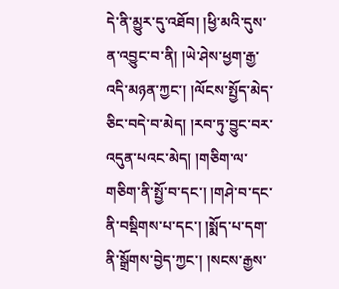དེ་ནི་མྱུར་དུ་འཐོབ། །ཕྱི་མའི་དུས་ན་འབྱུང་བ་ནི། །ཡེ་ཤེས་ཕྱག་རྒྱ་འདི་མཉན་ཀྱང་། །ལོངས་སྤྱོད་མེད་ཅིང་བདེ་བ་མེད། །རབ་ཏུ་བྱུང་བར་འདུན་པའང་མེད། །གཅིག་ལ་གཅིག་ནི་སྤྱོ་བ་དང་། །གཤེ་བ་དང་ནི་བསྡིགས་པ་དང་། །སྨོད་པ་དག་ནི་སྒྲོགས་བྱེད་ཀྱང་། །སངས་རྒྱས་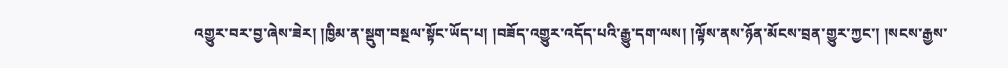འགྱུར་བར་བྱ་ཞེས་ཟེར། །ཁྱིམ་ན་སྡུག་བསྔལ་སྟོང་ཡོད་པ། །བཟོད་འགྱུར་འདོད་པའི་རྒྱུ་དག་ལས། །ལྟོས་ནས་ཉོན་མོངས་བྲན་གྱུར་ཀྱང་། །སངས་རྒྱས་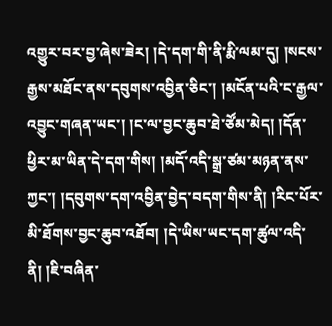འགྱུར་བར་བྱ་ཞེས་ཟེར། །དེ་དག་གི་ནི་རྨི་ལམ་དུ། །སངས་རྒྱས་མཐོང་ནས་དབུགས་འབྱིན་ཅིང་། །མངོན་པའི་ང་རྒྱལ་འབྱུང་གཞན་ཡང་། །ང་ལ་བྱང་ཆུབ་ཐེ་ཙོམ་མེད། །དོན་ཕྱིར་མ་ཡིན་དེ་དག་གིས། །མདོ་འདི་སྒྲ་ཙམ་མཉན་ནས་ཀྱང་། །དབུགས་དག་འབྱིན་བྱེད་བདག་གིས་ནི། །རིང་པོར་མི་ཐོགས་བྱང་ཆུབ་འཐོབ། །དེ་ཡིས་ཡང་དག་ཚུལ་འདི་ནི། །ཇི་བཞིན་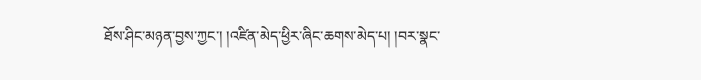ཐོས་ཤིང་མཉན་བྱས་ཀྱང་། །འཛིན་མེད་ཕྱིར་ཞིང་ཆགས་མེད་པ། །བར་སྣང་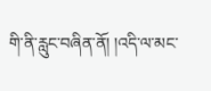གི་ནི་རླུང་བཞིན་ནོ། །འདི་ལ་མང་